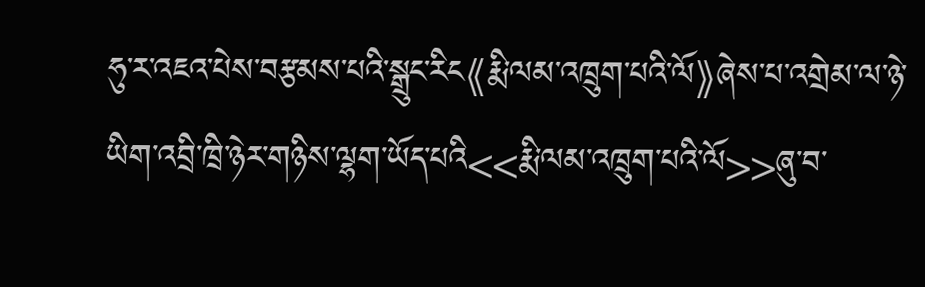ཧུ་ར་འཇའ་པེས་བརྩམས་པའི་སྒྲུང་རིང《རྨི་ལམ་འཁྲུག་པའི་ལོ》ཞེས་པ་འགྲེམ་ལ་ཉེ་
ཡིག་འབྲི་ཁྲི་ཉེར་གཉིས་ལྷག་ཡོད་པའི<<རྨི་ལམ་འཁྲུག་པའི་ལོ>>ཞུ་བ་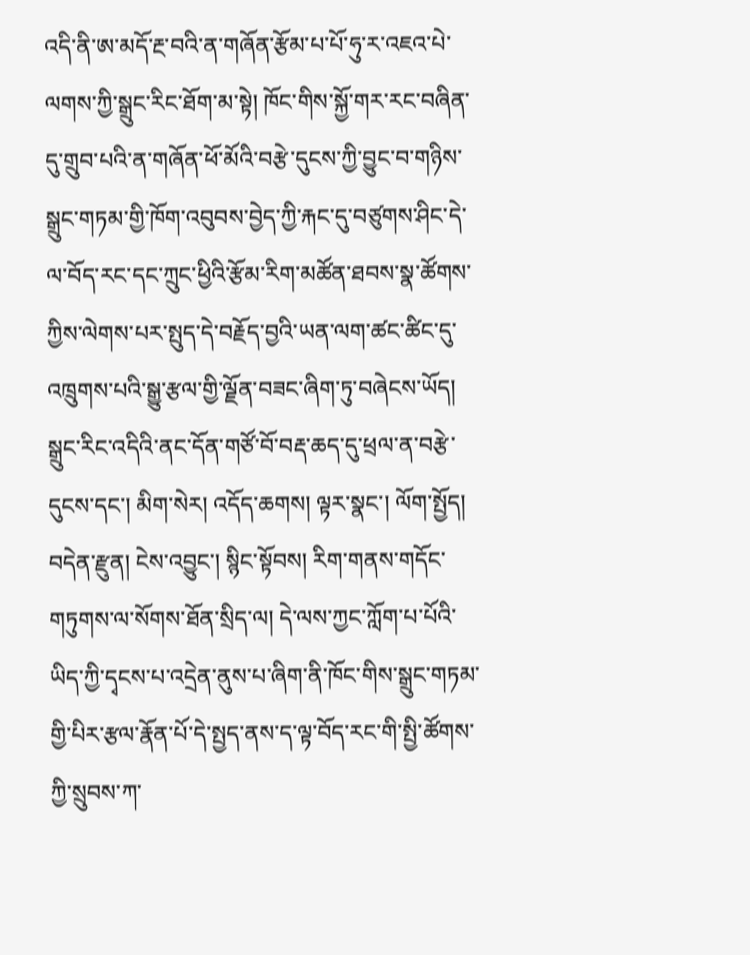འདི་ནི་ཨ་མདོ་རྔ་བའི་ན་གཞོན་རྩོམ་པ་པོ་ཧུ་ར་འཇའ་པེ་ལགས་ཀྱི་སྒྲུང་རིང་ཐོག་མ་སྟེ། ཁོང་གིས་སྐྱོ་གར་རང་བཞིན་དུ་གྲུབ་པའི་ན་གཞོན་ཕོ་མོའི་བརྩེ་དུངས་ཀྱི་བྱུང་བ་གཉིས་སྒྲུང་གཏམ་གྱི་ཁོག་འབུབས་བྱེད་ཀྱི་རྐང་དུ་བཙུགས་ཤིང་དེ་ལ་བོད་རང་དང་ཀྲུང་ཕྱིའི་རྩོམ་རིག་མཚོན་ཐབས་སྣ་ཚོགས་ཀྱིས་ལེགས་པར་སྤུད་དེ་བརྗོད་བྱའི་ཡན་ལག་ཚང་ཚིང་དུ་འཁྲུགས་པའི་སྒྱུ་རྩལ་གྱི་ལྗོན་བཟང་ཞིག་ཏུ་བཞེངས་ཡོད། སྒྲུང་རིང་འདིའི་ནང་དོན་གཙོ་བོ་བརྡ་ཆད་དུ་ཕྲལ་ན་བརྩེ་དུངས་དང་། མིག་སེར། འདོད་ཆགས། ལྟར་སྣང་། ལོག་སྤྱོད། བདེན་རྫུན། ངེས་འབྱུང་། སྙིང་སྟོབས། རིག་གནས་གདོང་གཏུགས་ལ་སོགས་ཐོན་སྲིད་ལ། དེ་ལས་ཀྱང་ཀློག་པ་པོའི་ཡིད་ཀྱི་དྭངས་པ་འདྲེན་ནུས་པ་ཞིག་ནི་ཁོང་གིས་སྒྲུང་གཏམ་གྱི་པིར་རྩལ་རྣོན་པོ་དེ་སྤྱད་ནས་ད་ལྟ་བོད་རང་གི་སྤྱི་ཚོགས་ཀྱི་སྲུབས་ཀ་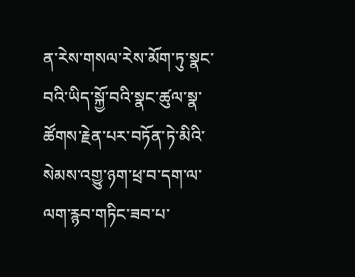ན་རེས་གསལ་རེས་མོག་ཏུ་སྣང་བའི་ཡིད་སྐྱོ་བའི་སྣང་ཚུལ་སྣ་ཚོགས་རྗེན་པར་བཏོན་ཏེ་མིའི་སེམས་འགྱུ་ཉག་ཕྲ་བ་དག་ལ་ལག་རྙབ་གཏིང་ཟབ་པ་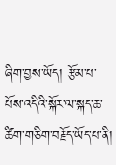ཞིག་བྱས་ཡོད། རྩོམ་པ་པོས་འདིའི་སྐོར་ལ་སྐད་ཆ་ཚིག་གཅིག་བརྗོད་ཡོད་པ་ནི།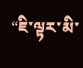“ཇི་ལྟར་མི་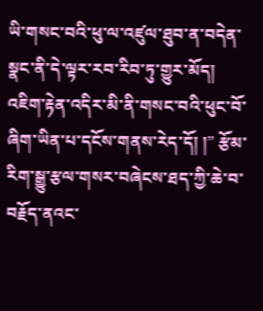ཡི་གསང་བའི་ཕུ་ལ་འཛུལ་ཐུབ་ན་བདེན་སྣང་ནི་དེ་ལྟར་རབ་རིབ་ཏུ་གྱུར་མོད། འཇིག་རྟེན་འདིར་མི་ནི་གསང་བའི་ཕུང་བོ་ཞིག་ཡིན་པ་དངོས་གནས་རེད་དོ། །” རྩོམ་རིག་སྒྱུ་རྩལ་གསར་བཞེངས་ཐད་ཀྱི་ཆེ་བ་བརྗོད་ནའང་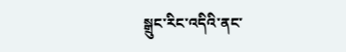སྒྲུང་རིང་འདིའི་ནང་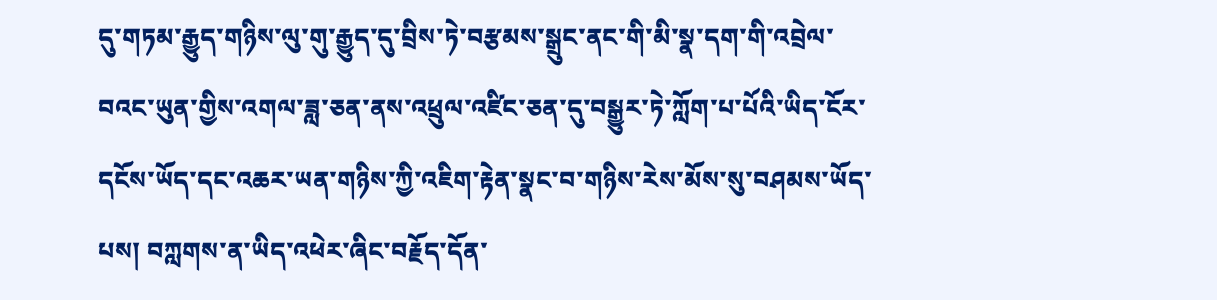དུ་གཏམ་རྒྱུད་གཉིས་ལུ་གུ་རྒྱུད་དུ་བྲིས་ཏེ་བརྩམས་སྒྲུང་ནང་གི་མི་སྣ་དག་གི་འབྲེལ་བའང་ཡུན་གྱིས་འགལ་ཟླ་ཅན་ནས་འཕྲུལ་འཛིང་ཅན་དུ་བསྒྱུར་ཏེ་ཀློག་པ་པོའི་ཡིད་ངོར་དངོས་ཡོད་དང་འཆར་ཡན་གཉིས་ཀྱི་འཇིག་རྟེན་སྣང་བ་གཉིས་རེས་མོས་སུ་བཤམས་ཡོད་པས། བཀླགས་ན་ཡིད་འཕེར་ཞིང་བརྗོད་དོན་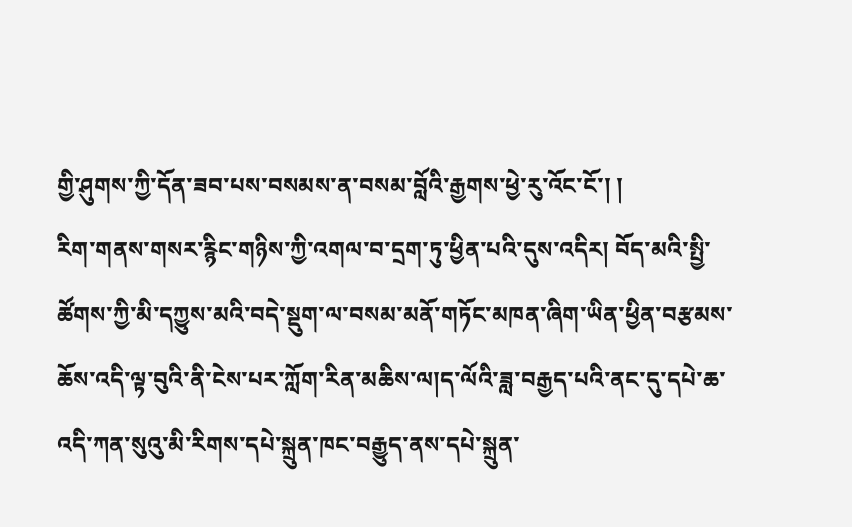གྱི་ཤུགས་ཀྱི་དོན་ཟབ་པས་བསམས་ན་བསམ་བློའི་རྒྱགས་ཕྱེ་རུ་འོང་ངོ་། །
རིག་གནས་གསར་རྙིང་གཉིས་ཀྱི་འགལ་བ་དྲག་ཏུ་ཕྱིན་པའི་དུས་འདིར། བོད་མའི་སྤྱི་ཚོགས་ཀྱི་མི་དཀྱུས་མའི་བདེ་སྡུག་ལ་བསམ་མནོ་གཏོང་མཁན་ཞིག་ཡིན་ཕྱིན་བརྩམས་ཆོས་འདི་ལྟ་བུའི་ནི་ངེས་པར་ཀློག་རིན་མཆིས་ལ།ད་ལོའི་ཟླ་བརྒྱད་པའི་ནང་དུ་དཔེ་ཆ་འདི་ཀན་སུའུ་མི་རིགས་དཔེ་སྐྲུན་ཁང་བརྒྱུད་ནས་དཔེ་སྐྲུན་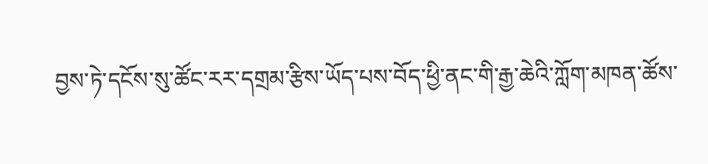བྱས་ཏེ་དངོས་སུ་ཚོང་རར་དགྲམ་རྩིས་ཡོད་པས་བོད་ཕྱི་ནང་གི་རྒྱ་ཆེའི་ཀློག་མཁན་ཚོས་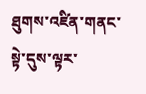ཐུགས་འཛིན་གནང་སྟེ་དུས་ལྟར་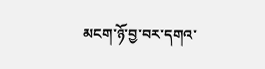མངག་ཉོ་བྱ་བར་དགའ་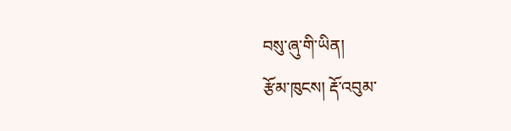བསུ་ཞུ་གི་ཡིན།
རྩོམ་ཁུངས། རྡོ་འབུམ་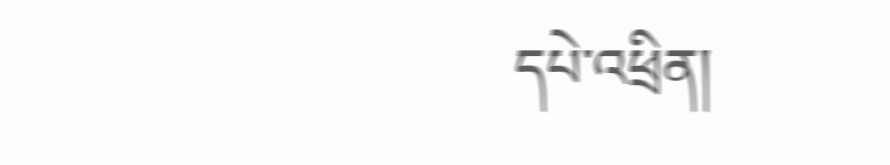དཔེ་འཕྲིན།